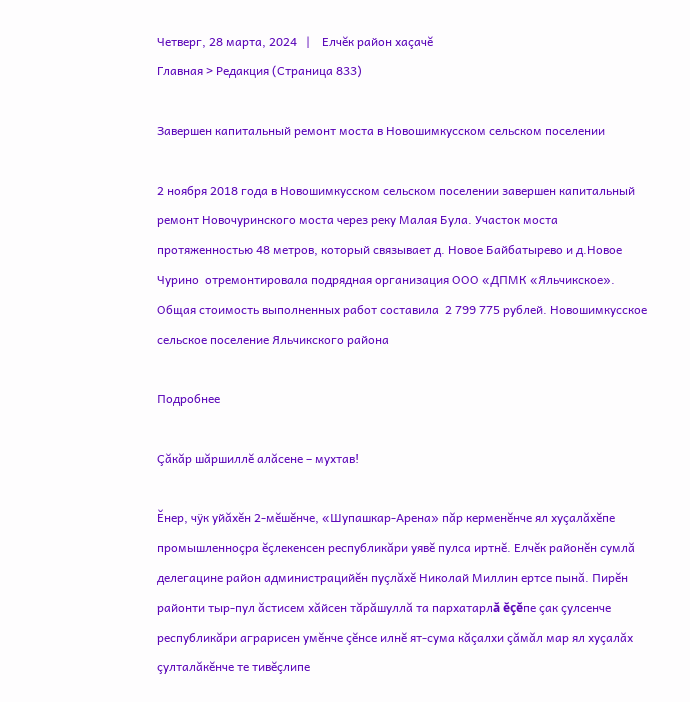Четверг, 28 марта, 2024   |    Елчĕк район хаçачĕ
Главная > Редакция (Страница 833)

Завершен капитальный ремонт моста в Новошимкусском сельском поселении

2 ноября 2018 года в Новошимкусском сельском поселении завершен капитальный ремонт Новочуринского моста через реку Малая Була. Участок моста протяженностью 48 метров, который связывает д. Новое Байбатырево и д.Новое Чурино  отремонтировала подрядная организация ООО «ДПМК «Яльчикское». Общая стоимость выполненных работ составила  2 799 775 рублей. Новошимкусское сельское поселение Яльчикского района

Подробнее

Çăкăр шăршиллĕ алăсене – мухтав!

Ĕнер, чÿк уйăхĕн 2-мĕшĕнче, «Шупашкар-Арена» пăр керменĕнче ял хуçалăхĕпе промышленноçра ĕçлекенсен республикăри уявĕ пулса иртнĕ. Елчĕк районĕн сумлă делегацине район администрацийĕн пуçлăхĕ Николай Миллин ертсе пынă. Пирĕн районти тыр-пул ăстисем хăйсен тăрăшуллă та пархатарлă ĕçĕпе çак çулсенче республикăри аграрисен умĕнче çĕнсе илнĕ ят-сума кăçалхи çăмăл мар ял хуçалăх çулталăкĕнче те тивĕçлипе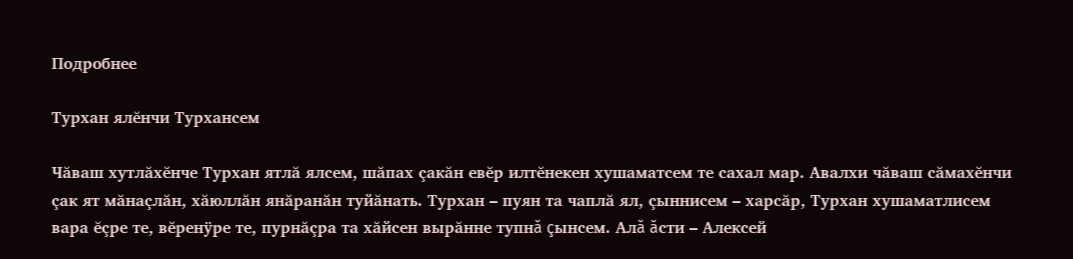Подробнее

Турхан ялĕнчи Турхансем

Чăваш хутлăхĕнче Турхан ятлă ялсем, шăпах çакăн евĕр илтĕнекен хушаматсем те сахал мар. Авалхи чăваш сăмахĕнчи çак ят мăнаçлăн, хăюллăн янăранăн туйăнать. Турхан – пуян та чаплă ял, çыннисем – харсăр, Турхан хушаматлисем вара ĕçре те, вĕренÿре те, пурнăçра та хăйсен вырăнне тупнă çынсем. Алă ăсти – Алексей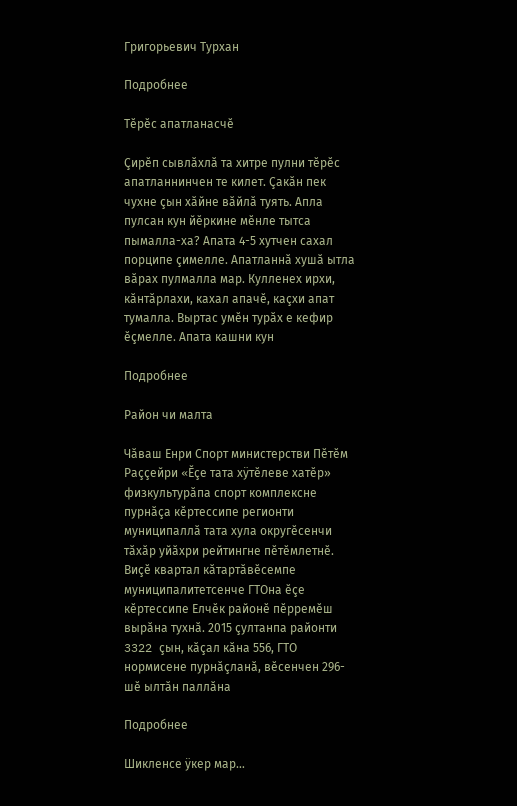Григорьевич Турхан

Подробнее

Тĕрĕс апатланасчĕ

Çирĕп сывлăхлă та хитре пулни тĕрĕс апатланнинчен те килет. Çакăн пек чухне çын хăйне вăйлă туять. Апла пулсан кун йĕркине мĕнле тытса пымалла-ха? Апата 4-5 хутчен сахал порципе çимелле. Апатланнă хушă ытла вăрах пулмалла мар. Кулленех ирхи, кăнтăрлахи, кахал апачĕ, каçхи апат тумалла. Выртас умĕн турăх е кефир ĕçмелле. Апата кашни кун

Подробнее

Район чи малта

Чăваш Енри Спорт министерстви Пĕтĕм Раççейри «Ĕçе тата хÿтĕлеве хатĕр» физкультурăпа спорт комплексне пурнăçа кĕртессипе регионти муниципаллă тата хула округĕсенчи тăхăр уйăхри рейтингне пĕтĕмлетнĕ. Виçĕ квартал кăтартăвĕсемпе муниципалитетсенче ГТОна ĕçе кĕртессипе Елчĕк районĕ пĕрремĕш вырăна тухнă. 2015 çултанпа районти 3322 çын, кăçал кăна 556, ГТО нормисене пурнăçланă, вĕсенчен 296-шĕ ылтăн паллăна

Подробнее

Шикленсе ÿкер мар…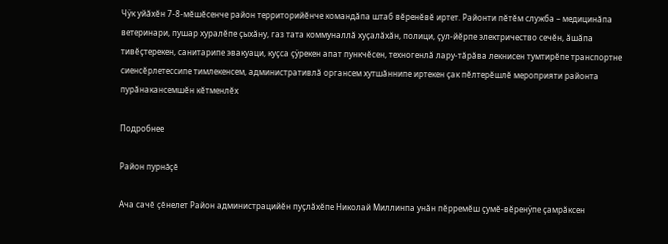Чÿк уйăхĕн 7-8-мĕшĕсенче район территорийĕнче командăпа штаб вĕренĕвĕ иртет. Районти пĕтĕм служба – медицинăпа ветеринари, пушар хуралĕпе çыхăну, газ тата коммуналлă хуçалăхăн, полици, çул-йĕрпе электричество сечĕн, ăшăпа тивĕçтерекен, санитарипе эвакуаци, куçса çÿрекен апат пункчĕсен, техногенлă лару-тăрăва лекнисен тумтирĕпе транспортне сиенсĕрлетессипе тимлекенсем, административлă органсем хутшăннипе иртекен çак пĕлтерĕшлĕ мероприяти районта пурăнакансемшĕн кĕтменлĕх

Подробнее

Район пурнăçĕ

Ача сачĕ çĕнелет Район администрацийĕн пуçлăхĕпе Николай Миллинпа унăн пĕрремĕш çумĕ-вĕренÿпе çамрăксен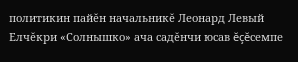политикин пайĕн начальникĕ Леонард Левый Елчĕкри «Солнышко» ача садĕнчи юсав ĕçĕсемпе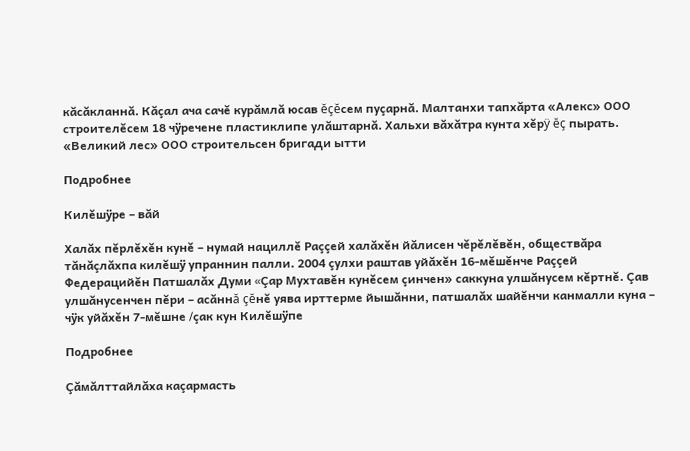кăсăкланнă. Кăçал ача сачĕ курăмлă юсав ĕçĕсем пуçарнă. Малтанхи тапхăрта «Алекс» ООО строителĕсем 18 чÿречене пластиклипе улăштарнă. Хальхи вăхăтра кунта хĕрÿ ĕç пырать. «Великий лес» ООО строительсен бригади ытти

Подробнее

Килĕшÿре – вăй

Халăх пĕрлĕхĕн кунĕ – нумай нациллĕ Раççей халăхĕн йăлисен чĕрĕлĕвĕн, обществăра тăнăçлăхпа килĕшÿ упраннин палли. 2004 çулхи раштав уйăхĕн 16-мĕшĕнче Раççей Федерацийĕн Патшалăх Думи «Çар Мухтавĕн кунĕсем çинчен» саккуна улшăнусем кĕртнĕ. Çав улшăнусенчен пĕри – асăннă çĕнĕ уява ирттерме йышăнни, патшалăх шайĕнчи канмалли куна – чÿк уйăхĕн 7-мĕшне /çак кун Килĕшÿпе

Подробнее

Çăмăлттайлăха каçармасть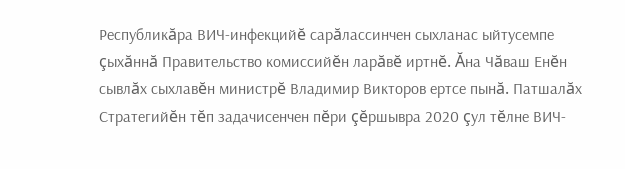Республикăра ВИЧ-инфекцийĕ сарăлассинчен сыхланас ыйтусемпе çыхăннă Правительство комиссийĕн ларăвĕ иртнĕ. Ăна Чăваш Енĕн сывлăх сыхлавĕн министрĕ Владимир Викторов ертсе пынă. Патшалăх Стратегийĕн тĕп задачисенчен пĕри çĕршывра 2020 çул тĕлне ВИЧ-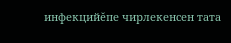инфекцийĕпе чирлекенсен тата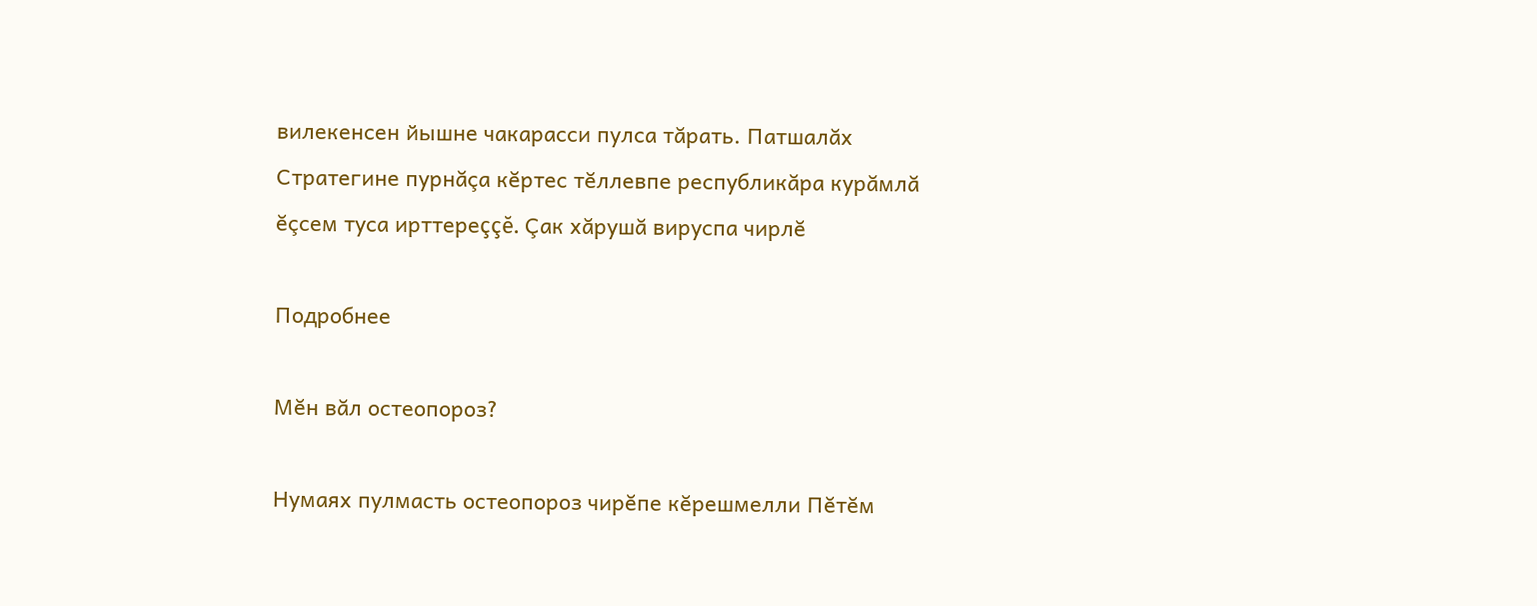вилекенсен йышне чакарасси пулса тăрать. Патшалăх Стратегине пурнăçа кĕртес тĕллевпе республикăра курăмлă ĕçсем туса ирттереççĕ. Çак хăрушă вируспа чирлĕ

Подробнее

Мĕн вăл остеопороз?

Нумаях пулмасть остеопороз чирĕпе кĕрешмелли Пĕтĕм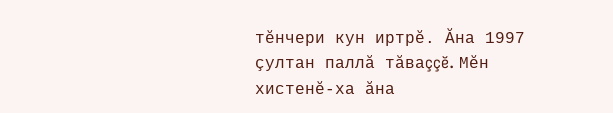тĕнчери кун иртрĕ. Ăна 1997 çултан паллă тăваççĕ. Мĕн хистенĕ-ха ăна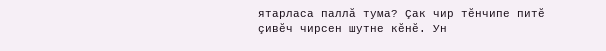ятарласа паллă тума? Çак чир тĕнчипе питĕ çивĕч чирсен шутне кĕнĕ. Ун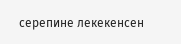серепине лекекенсен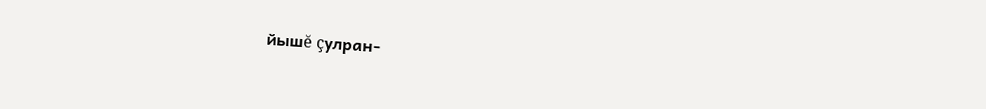йышĕ çулран-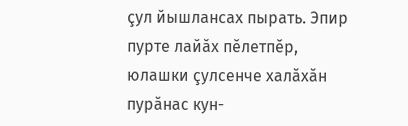çул йышлансах пырать. Эпир пурте лайăх пĕлетпĕр, юлашки çулсенче халăхăн пурăнас кун-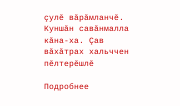çулĕ вăрăмланчĕ. Куншăн савăнмалла кăна-ха. Çав вăхăтрах хальччен пĕлтерĕшлĕ

Подробнее